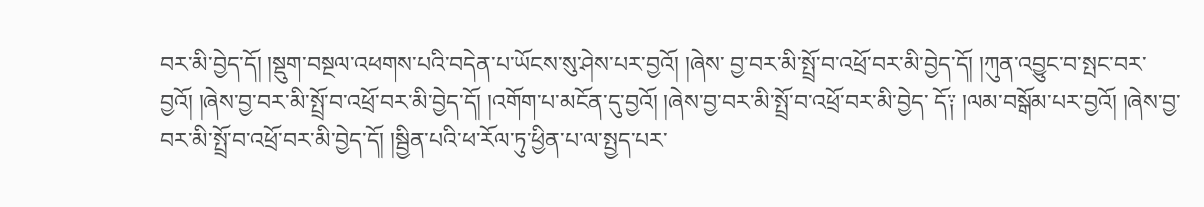བར་མི་བྱེད་དོ། །སྡུག་བསྔལ་འཕགས་པའི་བདེན་པ་ཡོངས་སུ་ཤེས་པར་བྱའོ། །ཞེས་ བྱ་བར་མི་སྤྲོ་བ་འཕྲོ་བར་མི་བྱེད་དོ། །ཀུན་འབྱུང་བ་སྤང་བར་བྱའོ། །ཞེས་བྱ་བར་མི་སྤྲོ་བ་འཕྲོ་བར་མི་བྱེད་དོ། །འགོག་པ་མངོན་དུ་བྱའོ། །ཞེས་བྱ་བར་མི་སྤྲོ་བ་འཕྲོ་བར་མི་བྱེད་ དོ༑ །ལམ་བསྒོམ་པར་བྱའོ། །ཞེས་བྱ་བར་མི་སྤྲོ་བ་འཕྲོ་བར་མི་བྱེད་དོ། །སྦྱིན་པའི་ཕ་རོལ་ཏུ་ཕྱིན་པ་ལ་སྤྱད་པར་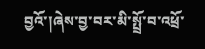བྱའོ་།ཞེས་བྱ་བར་མི་སྤྲོ་བ་འཕྲོ་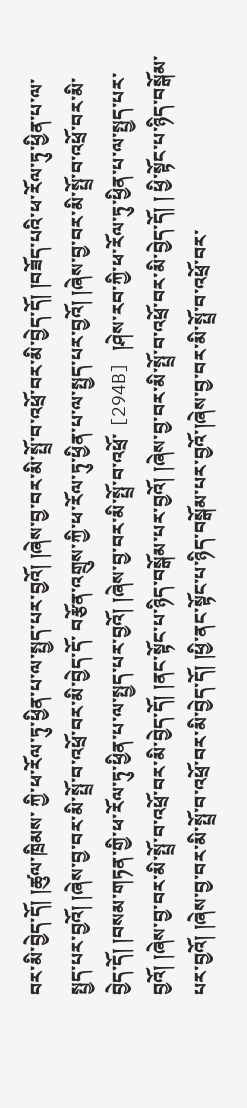བར་མི་བྱེད་དོ། །ཚུལ་ཁྲིམས་ ཀྱི་ཕ་རོལ་ཏུ་ཕྱིན་པ་ལ་སྤྱད་པར་བྱའོ། །ཞེས་བྱ་བར་མི་སྤྲོ་བ་འཕྲོ་བར་མི་བྱེད་དོ། །བཟོད་པའི་ཕ་རོལ་ཏུ་ཕྱིན་པ་ལ་སྤྱད་པར་བྱའོ། །ཞེས་བྱ་བར་མི་སྤྲོ་བ་འཕྲོ་བར་མི་བྱེད་དོ་ བརྩོན་འགྲུས་ཀྱི་ཕ་རོལ་ཏུ་ཕྱིན་པ་ལ་སྤྱད་པར་བྱའོ། །ཞེས་བྱ་བར་མི་སྤྲོ་བ་འཕྲོ་བར་མི་བྱེད་དོ། །བསམ་གཏན་གྱི་ཕ་རོལ་ཏུ་ཕྱིན་པ་ལ་སྤྱད་པར་བྱའོ། །ཞེས་བྱ་བར་མི་སྤྲོ་བ་འཕྲོ་ [294B] །ཤེས་རབ་ཀྱི་ཕ་རོལ་ཏུ་ཕྱིན་པ་ལ་སྤྱད་པར་བྱའོ། །ཞེས་བྱ་བར་མི་སྤྲོ་བ་འཕྲོ་བར་མི་བྱེད་དོ། །ནང་སྟོང་པ་ཉིད་བསྒོམ་པར་བྱའོ། །ཞེས་བྱ་བར་མི་སྤྲོ་བ་འཕྲོ་བར་མི་བྱེད་དོ། ། ཕྱི་སྟོང་པ་ཉིད་བསྒོམ་པར་བྱའོ། །ཞེས་བྱ་བར་མི་སྤྲོ་བ་འཕྲོ་བར་མི་བྱེད་དོ། །ཕྱི་ནང་སྟོང་པ་ཉིད་བསྒོམ་པར་བྱའོ་།ཞེས་བྱ་བར་མི་སྤྲོ་བ་འཕྲོ་བར་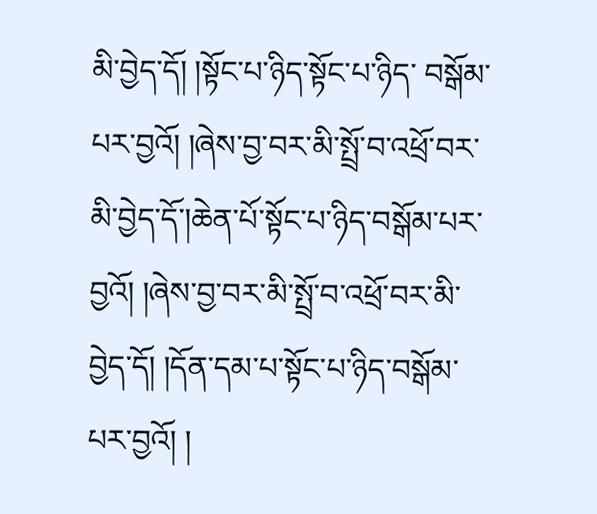མི་བྱེད་དོ། །སྟོང་པ་ཉིད་སྟོང་པ་ཉིད་ བསྒོམ་པར་བྱའོ། །ཞེས་བྱ་བར་མི་སྤྲོ་བ་འཕྲོ་བར་མི་བྱེད་དོ་།ཆེན་པོ་སྟོང་པ་ཉིད་བསྒོམ་པར་བྱའོ། །ཞེས་བྱ་བར་མི་སྤྲོ་བ་འཕྲོ་བར་མི་བྱེད་དོ། །དོན་དམ་པ་སྟོང་པ་ཉིད་བསྒོམ་པར་བྱའོ། །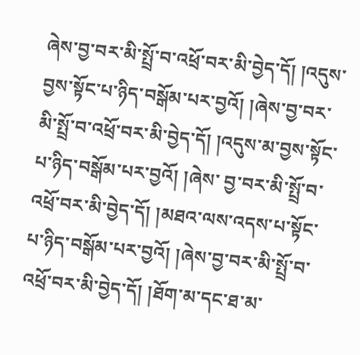ཞེས་བྱ་བར་མི་སྤྲོ་བ་འཕྲོ་བར་མི་བྱེད་དོ། །འདུས་བྱས་སྟོང་པ་ཉིད་བསྒོམ་པར་བྱའོ། །ཞེས་བྱ་བར་མི་སྤྲོ་བ་འཕྲོ་བར་མི་བྱེད་དོ། །འདུས་མ་བྱས་སྟོང་པ་ཉིད་བསྒོམ་པར་བྱའོ། །ཞེས་ བྱ་བར་མི་སྤྲོ་བ་འཕྲོ་བར་མི་བྱེད་དོ། །མཐའ་ལས་འདས་པ་སྟོང་པ་ཉིད་བསྒོམ་པར་བྱའོ། །ཞེས་བྱ་བར་མི་སྤྲོ་བ་འཕྲོ་བར་མི་བྱེད་དོ། །ཐོག་མ་དང་ཐ་མ་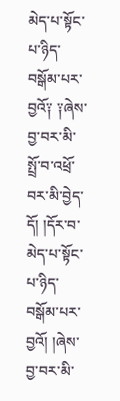མེད་པ་སྟོང་པ་ཉིད་བསྒོམ་པར་ བྱའོ༑ ༑ཞེས་བྱ་བར་མི་སྤྲོ་བ་འཕྲོ་བར་མི་བྱེད་དོ། །དོར་བ་མེད་པ་སྟོང་པ་ཉིད་བསྒོམ་པར་བྱའོ། །ཞེས་བྱ་བར་མི་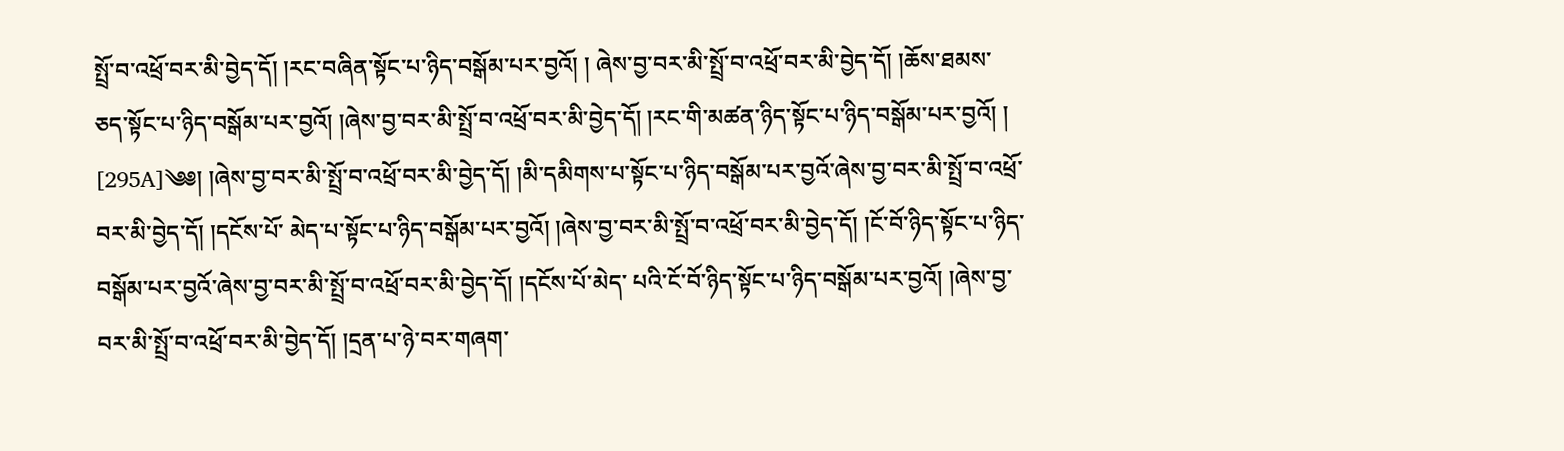སྤྲོ་བ་འཕྲོ་བར་མི་བྱེད་དོ། །རང་བཞིན་སྟོང་པ་ཉིད་བསྒོམ་པར་བྱའོ། ། ཞེས་བྱ་བར་མི་སྤྲོ་བ་འཕྲོ་བར་མི་བྱེད་དོ། །ཆོས་ཐམས་ཅད་སྟོང་པ་ཉིད་བསྒོམ་པར་བྱའོ། །ཞེས་བྱ་བར་མི་སྤྲོ་བ་འཕྲོ་བར་མི་བྱེད་དོ། །རང་གི་མཚན་ཉིད་སྟོང་པ་ཉིད་བསྒོམ་པར་བྱའོ། ། [295A]༄༅། །ཞེས་བྱ་བར་མི་སྤྲོ་བ་འཕྲོ་བར་མི་བྱེད་དོ། །མི་དམིགས་པ་སྟོང་པ་ཉིད་བསྒོམ་པར་བྱའོ་ཞེས་བྱ་བར་མི་སྤྲོ་བ་འཕྲོ་བར་མི་བྱེད་དོ། །དངོས་པོ་ མེད་པ་སྟོང་པ་ཉིད་བསྒོམ་པར་བྱའོ། །ཞེས་བྱ་བར་མི་སྤྲོ་བ་འཕྲོ་བར་མི་བྱེད་དོ། །ངོ་བོ་ཉིད་སྟོང་པ་ཉིད་བསྒོམ་པར་བྱའོ་ཞེས་བྱ་བར་མི་སྤྲོ་བ་འཕྲོ་བར་མི་བྱེད་དོ། །དངོས་པོ་མེད་ པའི་ངོ་བོ་ཉིད་སྟོང་པ་ཉིད་བསྒོམ་པར་བྱའོ། །ཞེས་བྱ་བར་མི་སྤྲོ་བ་འཕྲོ་བར་མི་བྱེད་དོ། །དྲན་པ་ཉེ་བར་གཞག་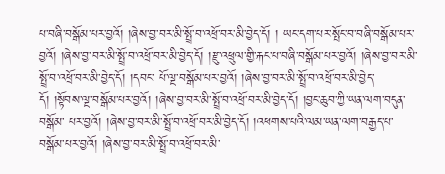པ་བཞི་བསྒོམ་པར་བྱའོ། །ཞེས་བྱ་བར་མི་སྤྲོ་བ་འཕྲོ་བར་མི་བྱེད་དོ། ། ཡང་དག་པར་སྤོང་བ་བཞི་བསྒོམ་པར་བྱའོ། །ཞེས་བྱ་བར་མི་སྤྲོ་བ་འཕྲོ་བར་མི་བྱེད་དོ། །རྫུ་འཕྲུལ་གྱི་རྐང་པ་བཞི་བསྒོམ་པར་བྱའོ། །ཞེས་བྱ་བར་མི་སྤྲོ་བ་འཕྲོ་བར་མི་བྱེད་དོ། །དབང་ པོ་ལྔ་བསྒོམ་པར་བྱའོ། །ཞེས་བྱ་བར་མི་སྤྲོ་བ་འཕྲོ་བར་མི་བྱེད་དོ། །སྟོབས་ལྔ་བསྒོམ་པར་བྱའོ། །ཞེས་བྱ་བར་མི་སྤྲོ་བ་འཕྲོ་བར་མི་བྱེད་དོ། །བྱང་ཆུབ་ཀྱི་ཡན་ལག་བདུན་བསྒོམ་ པར་བྱའོ། །ཞེས་བྱ་བར་མི་སྤྲོ་བ་འཕྲོ་བར་མི་བྱེད་དོ། །འཕགས་པའི་ལམ་ཡན་ལག་བརྒྱད་པ་བསྒོམ་པར་བྱའོ། །ཞེས་བྱ་བར་མི་སྤྲོ་བ་འཕྲོ་བར་མི་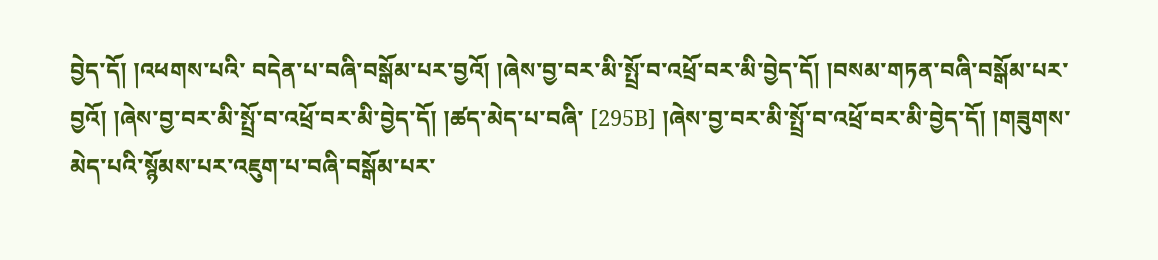བྱེད་དོ། །འཕགས་པའི་ བདེན་པ་བཞི་བསྒོམ་པར་བྱའོ། །ཞེས་བྱ་བར་མི་སྤྲོ་བ་འཕྲོ་བར་མི་བྱེད་དོ། །བསམ་གཏན་བཞི་བསྒོམ་པར་བྱའོ། །ཞེས་བྱ་བར་མི་སྤྲོ་བ་འཕྲོ་བར་མི་བྱེད་དོ། །ཚད་མེད་པ་བཞི་ [295B] །ཞེས་བྱ་བར་མི་སྤྲོ་བ་འཕྲོ་བར་མི་བྱེད་དོ། །གཟུགས་མེད་པའི་སྙོམས་པར་འཇུག་པ་བཞི་བསྒོམ་པར་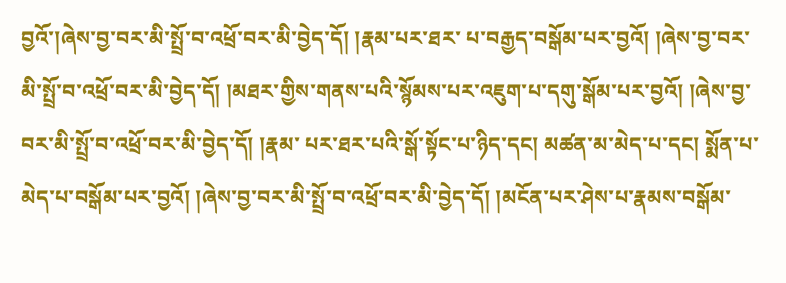བྱའོ་།ཞེས་བྱ་བར་མི་སྤྲོ་བ་འཕྲོ་བར་མི་བྱེད་དོ། །རྣམ་པར་ཐར་ པ་བརྒྱད་བསྒོམ་པར་བྱའོ། །ཞེས་བྱ་བར་མི་སྤྲོ་བ་འཕྲོ་བར་མི་བྱེད་དོ། །མཐར་གྱིས་གནས་པའི་སྙོམས་པར་འཇུག་པ་དགུ་སྒོམ་པར་བྱའོ། །ཞེས་བྱ་བར་མི་སྤྲོ་བ་འཕྲོ་བར་མི་བྱེད་དོ། །རྣམ་ པར་ཐར་པའི་སྒོ་སྟོང་པ་ཉིད་དང། མཚན་མ་མེད་པ་དང། སྨོན་པ་མེད་པ་བསྒོམ་པར་བྱའོ། །ཞེས་བྱ་བར་མི་སྤྲོ་བ་འཕྲོ་བར་མི་བྱེད་དོ། །མངོན་པར་ཤེས་པ་རྣམས་བསྒོམ་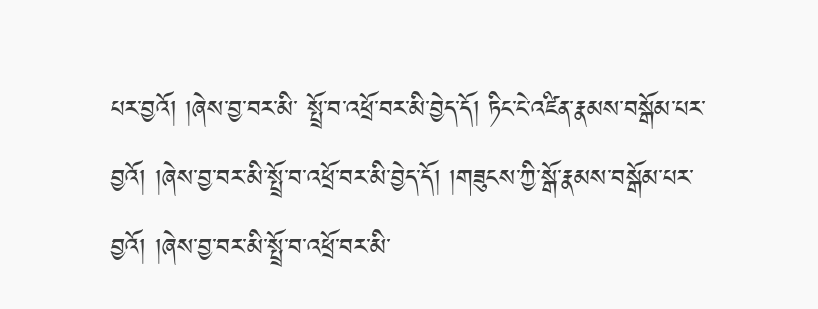པར་བྱའོ། །ཞེས་བྱ་བར་མི་ སྤྲོ་བ་འཕྲོ་བར་མི་བྱེད་དོ། ཏིང་ངེ་འཛིན་རྣམས་བསྒོམ་པར་བྱའོ། །ཞེས་བྱ་བར་མི་སྤྲོ་བ་འཕྲོ་བར་མི་བྱེད་དོ། །གཟུངས་ཀྱི་སྒོ་རྣམས་བསྒོམ་པར་བྱའོ། །ཞེས་བྱ་བར་མི་སྤྲོ་བ་འཕྲོ་བར་མི་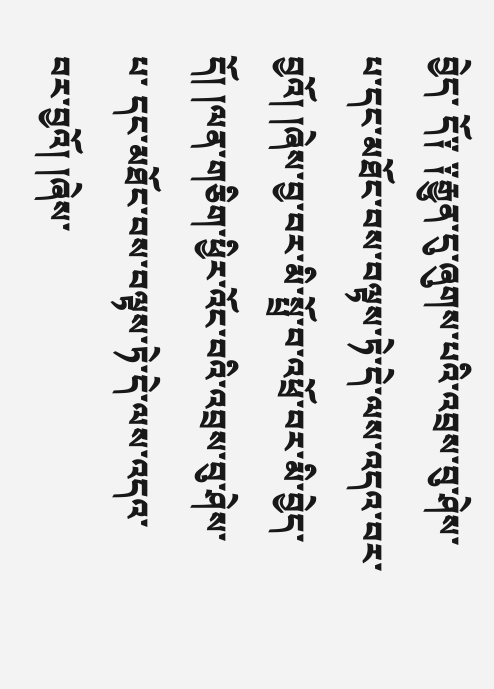བྱེད་ དོ༑ ༑རྒྱུན་དུ་ཞུགས་པའི་འབྲས་བུ་ཤེས་པ་དང་མཐོང་བས་བལྟས་ཏེ་དེ་ལས་འདའ་བར་བྱའོ། །ཞེས་བྱ་བར་མི་སྤྲོ་བ་འཕྲོ་བར་མི་བྱེད་དོ། །ལན་གཅིག་ཕྱིར་འོང་བའི་འབྲས་བུ་ཤེས་པ་ དང་མཐོང་བས་བལྟས་ཏེ་དེ་ལས་འདའ་བར་བྱའོ། །ཞེས་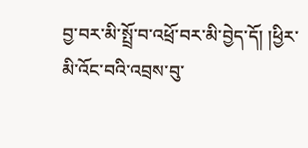བྱ་བར་མི་སྤྲོ་བ་འཕྲོ་བར་མི་བྱེད་དོ། །ཕྱིར་མི་འོང་བའི་འབྲས་བུ་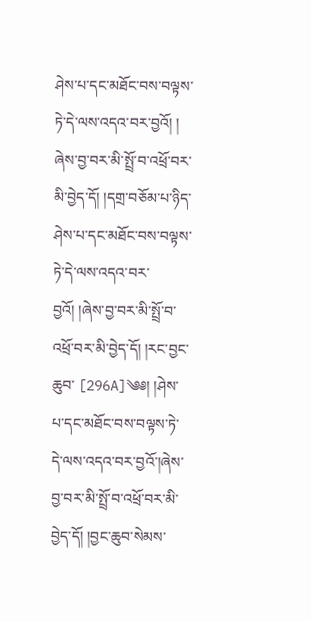ཤེས་པ་དང་མཐོང་བས་བལྟས་ཏེ་དེ་ལས་འདའ་བར་བྱའོ། ། ཞེས་བྱ་བར་མི་སྤྲོ་བ་འཕྲོ་བར་མི་བྱེད་དོ། །དགྲ་བཅོམ་པ་ཉིད་ཤེས་པ་དང་མཐོང་བས་བལྟས་ཏེ་དེ་ལས་འདའ་བར་བྱའོ། །ཞེས་བྱ་བར་མི་སྤྲོ་བ་འཕྲོ་བར་མི་བྱེད་དོ། །རང་བྱང་ཆུབ་ [296A]༄༅། །ཤེས་པ་དང་མཐོང་བས་བལྟས་ཏེ་དེ་ལས་འདའ་བར་བྱའོ་།ཞེས་བྱ་བར་མི་སྤྲོ་བ་འཕྲོ་བར་མི་བྱེད་དོ། །བྱང་ཆུབ་སེམས་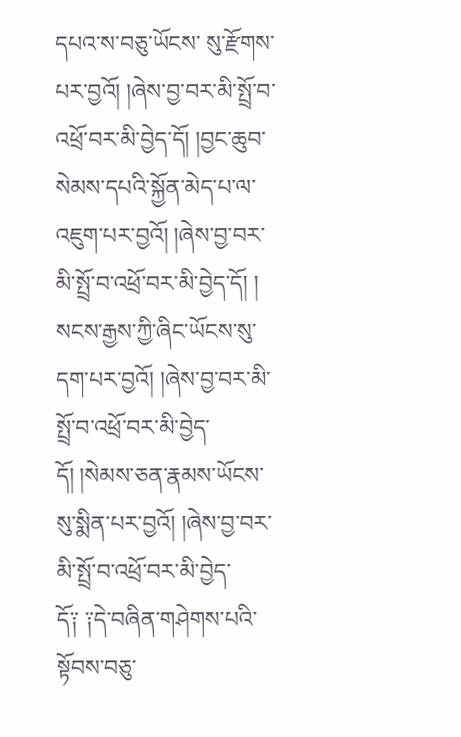དཔའ་ས་བཅུ་ཡོངས་ སུ་རྫོགས་པར་བྱའོ། །ཞེས་བྱ་བར་མི་སྤྲོ་བ་འཕྲོ་བར་མི་བྱེད་དོ། །བྱང་ཆུབ་སེམས་དཔའི་སྐྱོན་མེད་པ་ལ་འཇུག་པར་བྱའོ། །ཞེས་བྱ་བར་མི་སྤྲོ་བ་འཕྲོ་བར་མི་བྱེད་དོ། ། སངས་རྒྱས་ཀྱི་ཞིང་ཡོངས་སུ་དག་པར་བྱའོ། །ཞེས་བྱ་བར་མི་སྤྲོ་བ་འཕྲོ་བར་མི་བྱེད་དོ། །སེམས་ཅན་རྣམས་ཡོངས་སུ་སྨིན་པར་བྱའོ། །ཞེས་བྱ་བར་མི་སྤྲོ་བ་འཕྲོ་བར་མི་བྱེད་ དོ༑ ༑དེ་བཞིན་གཤེགས་པའི་སྟོབས་བཅུ་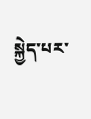སྐྱེད་པར་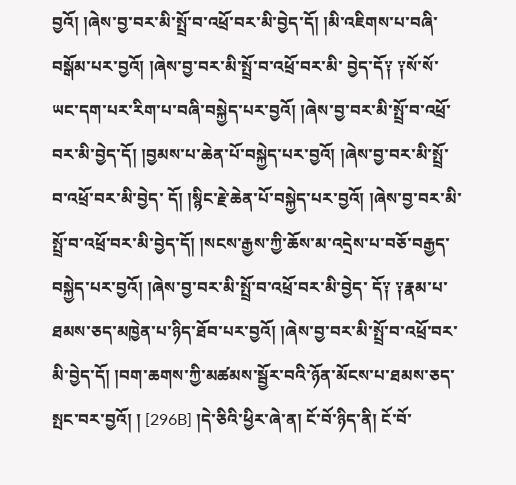བྱའོ། །ཞེས་བྱ་བར་མི་སྤྲོ་བ་འཕྲོ་བར་མི་བྱེད་དོ། །མི་འཇིགས་པ་བཞི་བསྒོམ་པར་བྱའོ། །ཞེས་བྱ་བར་མི་སྤྲོ་བ་འཕྲོ་བར་མི་ བྱེད་དོ༑ ༑སོ་སོ་ཡང་དག་པར་རིག་པ་བཞི་བསྐྱེད་པར་བྱའོ། །ཞེས་བྱ་བར་མི་སྤྲོ་བ་འཕྲོ་བར་མི་བྱེད་དོ། །བྱམས་པ་ཆེན་པོ་བསྐྱེད་པར་བྱའོ། །ཞེས་བྱ་བར་མི་སྤྲོ་བ་འཕྲོ་བར་མི་བྱེད་ དོ། །སྙིང་རྗེ་ཆེན་པོ་བསྐྱེད་པར་བྱའོ། །ཞེས་བྱ་བར་མི་སྤྲོ་བ་འཕྲོ་བར་མི་བྱེད་དོ། །སངས་རྒྱས་ཀྱི་ཆོས་མ་འདྲེས་པ་བཅོ་བརྒྱད་བསྐྱེད་པར་བྱའོ། །ཞེས་བྱ་བར་མི་སྤྲོ་བ་འཕྲོ་བར་མི་བྱེད་ དོ༑ ༑རྣམ་པ་ཐམས་ཅད་མཁྱེན་པ་ཉིད་ཐོབ་པར་བྱའོ། །ཞེས་བྱ་བར་མི་སྤྲོ་བ་འཕྲོ་བར་མི་བྱེད་དོ། །བག་ཆགས་ཀྱི་མཚམས་སྦྱོར་བའི་ཉོན་མོངས་པ་ཐམས་ཅད་སྤང་བར་བྱའོ། ། [296B] །དེ་ཅིའི་ཕྱིར་ཞེ་ན། ངོ་བོ་ཉིད་ནི། ངོ་བོ་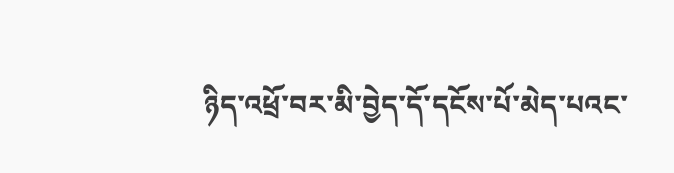ཉིད་འཕྲོ་བར་མི་བྱེད་དོ་དངོས་པོ་མེད་པའང་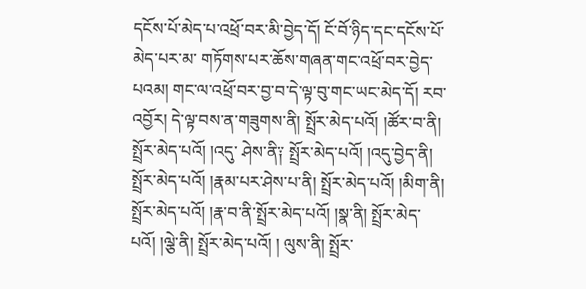དངོས་པོ་མེད་པ་འཕྲོ་བར་མི་བྱེད་དོ། ངོ་བོ་ཉིད་དང་དངོས་པོ་མེད་པར་མ་ གཏོགས་པར་ཆོས་གཞན་གང་འཕྲོ་བར་བྱེད་པའམ། གང་ལ་འཕྲོ་བར་བྱ་བ་དེ་ལྟ་བུ་གང་ཡང་མེད་དོ། རབ་འབྱོར། དེ་ལྟ་བས་ན་གཟུགས་ནི། སྤྲོར་མེད་པའོ། །ཚོར་བ་ནི། སྤྲོར་མེད་པའོ། །འདུ་ ཤེས་ནི༑ སྤྲོར་མེད་པའོ། །འདུ་བྱེད་ནི། སྤྲོར་མེད་པའོ། །རྣམ་པར་ཤེས་པ་ནི། སྤྲོར་མེད་པའོ། །མིག་ནི། སྤྲོར་མེད་པའོ། །རྣ་བ་ནི་སྤྲོར་མེད་པའོ། །སྣ་ནི། སྤྲོར་མེད་པའོ། །ལྕེ་ནི། སྤྲོར་མེད་པའོ། ། ལུས་ནི། སྤྲོར་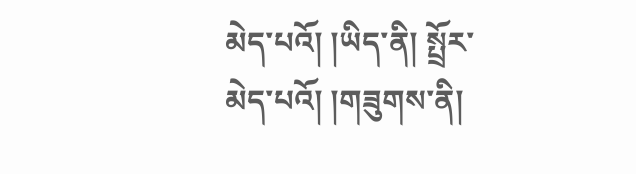མེད་པའོ། །ཡིད་ནི། སྤྲོར་མེད་པའོ། །གཟུགས་ནི།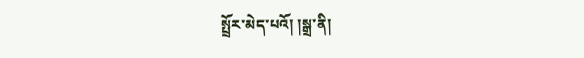སྤྲོར་མེད་པའོ། །སྒྲ་ནི།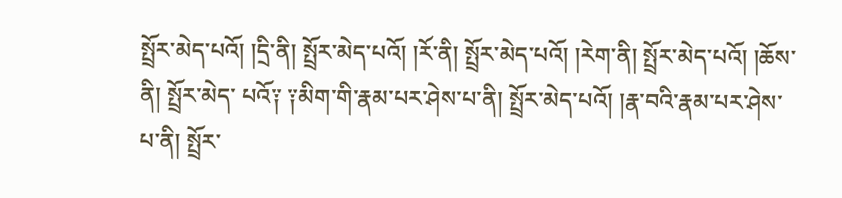སྤྲོར་མེད་པའོ། །དྲི་ནི། སྤྲོར་མེད་པའོ། །རོ་ནི། སྤྲོར་མེད་པའོ། །རེག་ནི། སྤྲོར་མེད་པའོ། །ཆོས་ནི། སྤྲོར་མེད་ པའོ༑ ༑མིག་གི་རྣམ་པར་ཤེས་པ་ནི། སྤྲོར་མེད་པའོ། །རྣ་བའི་རྣམ་པར་ཤེས་པ་ནི། སྤྲོར་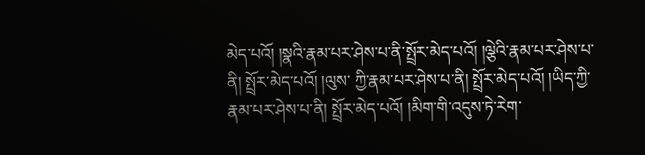མེད་པའོ། །སྣའི་རྣམ་པར་ཤེས་པ་ནི་སྤྲོར་མེད་པའོ། །ལྕེའི་རྣམ་པར་ཤེས་པ་ནི། སྤྲོར་མེད་པའོ། །ལུས་ ཀྱི་རྣམ་པར་ཤེས་པ་ནི། སྤྲོར་མེད་པའོ། །ཡིད་ཀྱི་རྣམ་པར་ཤེས་པ་ནི། སྤྲོར་མེད་པའོ། །མིག་གི་འདུས་ཏེ་རེག་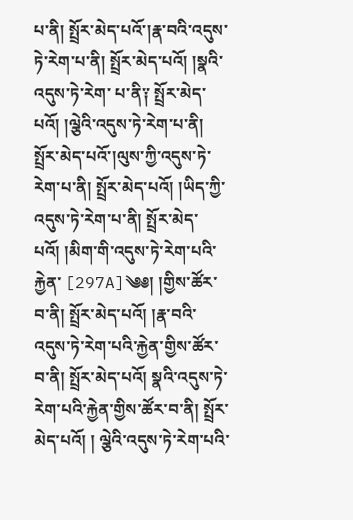པ་ནི། སྤྲོར་མེད་པའོ་།རྣ་བའི་འདུས་ཏེ་རེག་པ་ནི། སྤྲོར་མེད་པའོ། །སྣའི་འདུས་ཏེ་རེག་ པ་ནི༑ སྤྲོར་མེད་པའོ། །ལྕེའི་འདུས་ཏེ་རེག་པ་ནི། སྤྲོར་མེད་པའོ་།ལུས་ཀྱི་འདུས་ཏེ་རེག་པ་ནི། སྤྲོར་མེད་པའོ། །ཡིད་ཀྱི་འདུས་ཏེ་རེག་པ་ནི། སྤྲོར་མེད་པའོ། །མིག་གི་འདུས་ཏེ་རེག་པའི་རྐྱེན་ [297A]༄༅། །གྱིས་ཚོར་བ་ནི། སྤྲོར་མེད་པའོ། །རྣ་བའི་འདུས་ཏེ་རེག་པའི་རྐྱེན་གྱིས་ཚོར་བ་ནི། སྤྲོར་མེད་པའོ། སྣའི་འདུས་ཏེ་རེག་པའི་རྐྱེན་གྱིས་ཚོར་བ་ནི། སྤྲོར་མེད་པའོ། ། ལྕེའི་འདུས་ཏེ་རེག་པའི་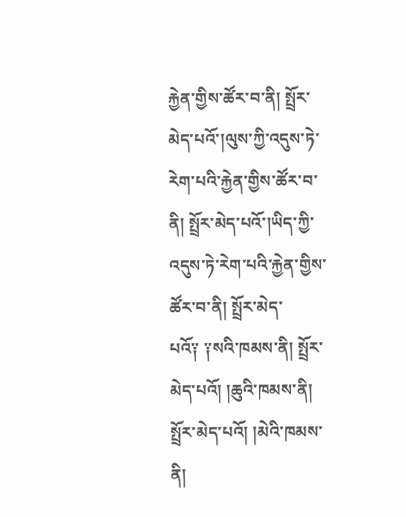རྐྱེན་གྱིས་ཚོར་བ་ནི། སྤྲོར་མེད་པའོ་།ལུས་ཀྱི་འདུས་ཏེ་རེག་པའི་རྐྱེན་གྱིས་ཚོར་བ་ནི། སྤྲོར་མེད་པའོ་།ཡིད་ཀྱི་འདུས་ཏེ་རེག་པའི་རྐྱེན་གྱིས་ཚོར་བ་ནི། སྤྲོར་མེད་ པའོ༑ ༑སའི་ཁམས་ནི། སྤྲོར་མེད་པའོ། །ཆུའི་ཁམས་ནི། སྤྲོར་མེད་པའོ། །མེའི་ཁམས་ནི།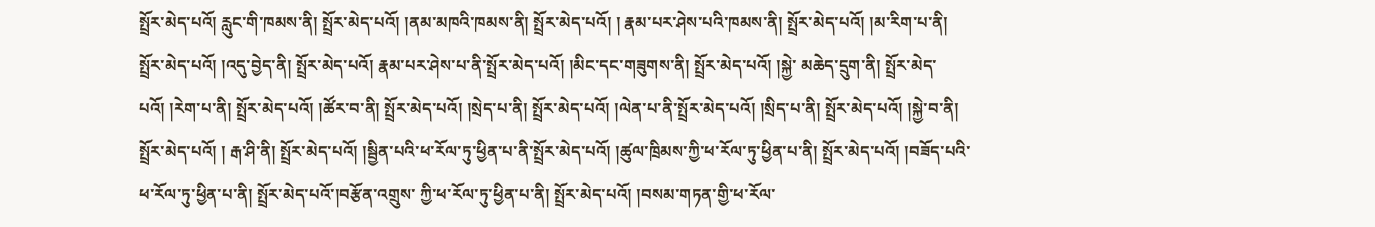སྤྲོར་མེད་པའོ། རླུང་གི་ཁམས་ནི། སྤྲོར་མེད་པའོ། །ནམ་མཁའི་ཁམས་ནི། སྤྲོར་མེད་པའོ། ། རྣམ་པར་ཤེས་པའི་ཁམས་ནི། སྤྲོར་མེད་པའོ། །མ་རིག་པ་ནི། སྤྲོར་མེད་པའོ། །འདུ་བྱེད་ནི། སྤྲོར་མེད་པའོ། རྣམ་པར་ཤེས་པ་ནི་སྤྲོར་མེད་པའོ། །མིང་དང་གཟུགས་ནི། སྤྲོར་མེད་པའོ། །སྐྱེ་ མཆེད་དྲུག་ནི། སྤྲོར་མེད་པའོ། །རེག་པ་ནི། སྤྲོར་མེད་པའོ། །ཚོར་བ་ནི། སྤྲོར་མེད་པའོ། །སྲེད་པ་ནི། སྤྲོར་མེད་པའོ། །ལེན་པ་ནི་སྤྲོར་མེད་པའོ། །སྲིད་པ་ནི། སྤྲོར་མེད་པའོ། །སྐྱེ་བ་ནི། སྤྲོར་མེད་པའོ། ། རྒ་ཤི་ནི། སྤྲོར་མེད་པའོ། །སྦྱིན་པའི་ཕ་རོལ་ཏུ་ཕྱིན་པ་ནི་སྤྲོར་མེད་པའོ། །ཚུལ་ཁྲིམས་ཀྱི་ཕ་རོལ་ཏུ་ཕྱིན་པ་ནི། སྤྲོར་མེད་པའོ། །བཟོད་པའི་ཕ་རོལ་ཏུ་ཕྱིན་པ་ནི། སྤྲོར་མེད་པའོ་།བརྩོན་འགྲུས་ ཀྱི་ཕ་རོལ་ཏུ་ཕྱིན་པ་ནི། སྤྲོར་མེད་པའོ། །བསམ་གཏན་གྱི་ཕ་རོལ་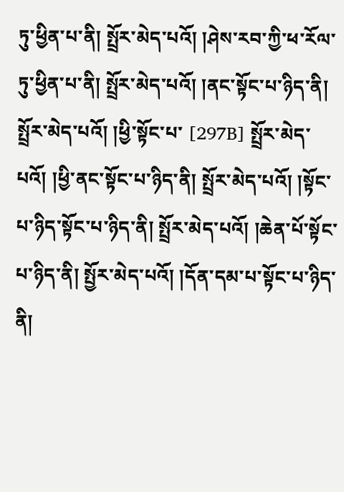ཏུ་ཕྱིན་པ་ནི། སྤྲོར་མེད་པའོ། །ཤེས་རབ་ཀྱི་ཕ་རོལ་ཏུ་ཕྱིན་པ་ནི། སྤྲོར་མེད་པའོ། །ནང་སྟོང་པ་ཉིད་ནི། སྤྲོར་མེད་པའོ། །ཕྱི་སྟོང་པ་ [297B] སྤྲོར་མེད་པའོ། །ཕྱི་ནང་སྟོང་པ་ཉིད་ནི། སྤྲོར་མེད་པའོ། །སྟོང་པ་ཉིད་སྟོང་པ་ཉིད་ནི། སྤྲོར་མེད་པའོ། །ཆེན་པོ་སྟོང་པ་ཉིད་ནི། སྤྱོར་མེད་པའོ། །དོན་དམ་པ་སྟོང་པ་ཉིད་ནི།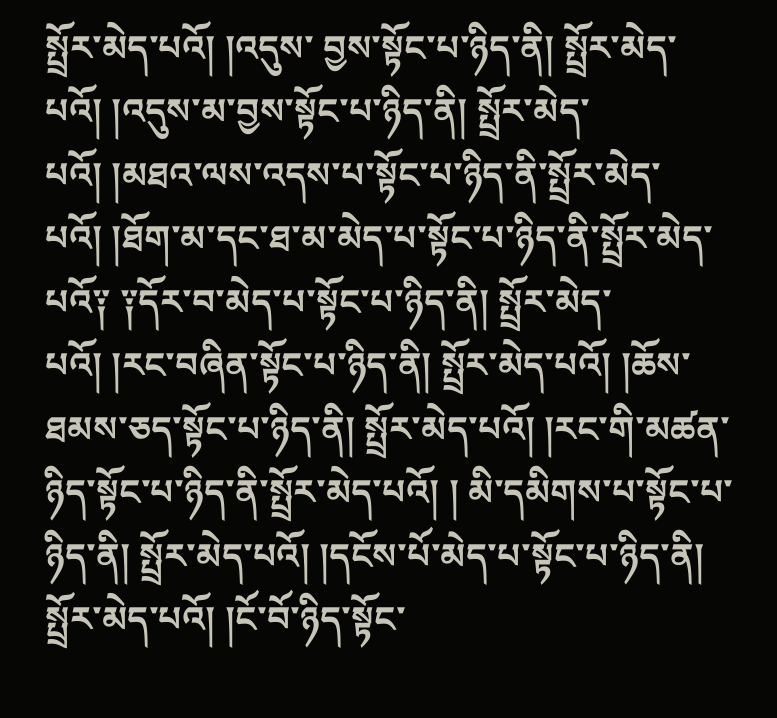སྤྲོར་མེད་པའོ། །འདུས་ བྱས་སྟོང་པ་ཉིད་ནི། སྤྲོར་མེད་པའོ། །འདུས་མ་བྱས་སྟོང་པ་ཉིད་ནི། སྤྲོར་མེད་པའོ། །མཐའ་ལས་འདས་པ་སྟོང་པ་ཉིད་ནི་སྤྲོར་མེད་པའོ། །ཐོག་མ་དང་ཐ་མ་མེད་པ་སྟོང་པ་ཉིད་ནི་སྤྲོར་མེད་ པའོ༑ ༑དོར་བ་མེད་པ་སྟོང་པ་ཉིད་ནི། སྤྲོར་མེད་པའོ། །རང་བཞིན་སྟོང་པ་ཉིད་ནི། སྤྲོར་མེད་པའོ། །ཆོས་ཐམས་ཅད་སྟོང་པ་ཉིད་ནི། སྤྲོར་མེད་པའོ། །རང་གི་མཚན་ཉིད་སྟོང་པ་ཉིད་ནི་སྤྲོར་མེད་པའོ། ། མི་དམིགས་པ་སྟོང་པ་ཉིད་ནི། སྤྲོར་མེད་པའོ། །དངོས་པོ་མེད་པ་སྟོང་པ་ཉིད་ནི། སྤྲོར་མེད་པའོ། །ངོ་བོ་ཉིད་སྟོང་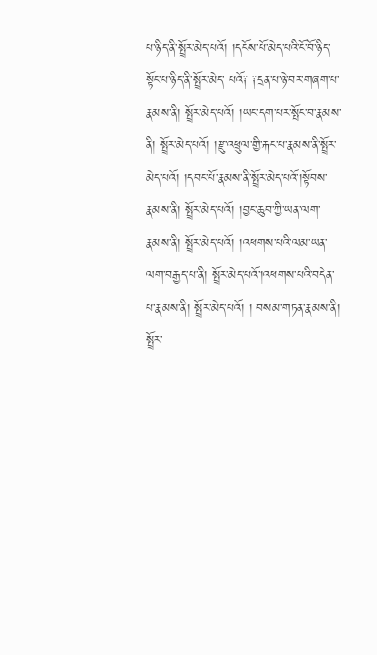པ་ཉིད་ནི་སྤྲོར་མེད་པའོ། །དངོས་པོ་མེད་པའི་ངོ་བོ་ཉིད་སྟོང་པ་ཉིད་ནི་སྤྲོར་མེད་ པའོ༑ ༑དྲན་པ་ཉེ་བར་གཞག་པ་རྣམས་ནི། སྤྲོར་མེད་པའོ། །ཡང་དག་པར་སྤོང་བ་རྣམས་ནི། སྤྲོར་མེད་པའོ། །རྫུ་འཕྲུལ་གྱི་རྐང་པ་རྣམས་ནི་སྤྲོར་མེད་པའོ། །དབང་པོ་རྣམས་ནི་སྤྲོར་མེད་པའོ་།སྟོབས་ རྣམས་ནི། སྤྲོར་མེད་པའོ། །བྱང་ཆུབ་ཀྱི་ཡན་ལག་རྣམས་ནི། སྤྲོར་མེད་པའོ། །འཕགས་པའི་ལམ་ཡན་ལག་བརྒྱད་པ་ནི། སྤྲོར་མེད་པའོ་།འཕགས་པའི་བདེན་པ་རྣམས་ནི། སྤྲོར་མེད་པའོ། ། བསམ་གཏན་རྣམས་ནི། སྤྲོར་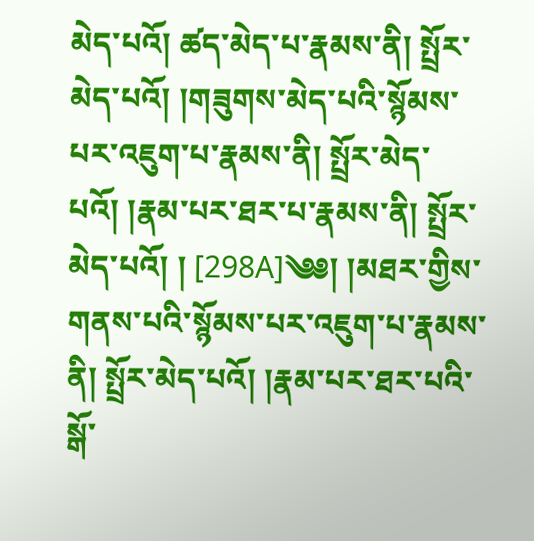མེད་པའོ། ཚད་མེད་པ་རྣམས་ནི། སྤྲོར་མེད་པའོ། །གཟུགས་མེད་པའི་སྙོམས་པར་འཇུག་པ་རྣམས་ནི། སྤྲོར་མེད་པའོ། །རྣམ་པར་ཐར་པ་རྣམས་ནི། སྤྲོར་མེད་པའོ། ། [298A]༄༅། །མཐར་གྱིས་གནས་པའི་སྙོམས་པར་འཇུག་པ་རྣམས་ནི། སྤྲོར་མེད་པའོ། །རྣམ་པར་ཐར་པའི་སྒོ་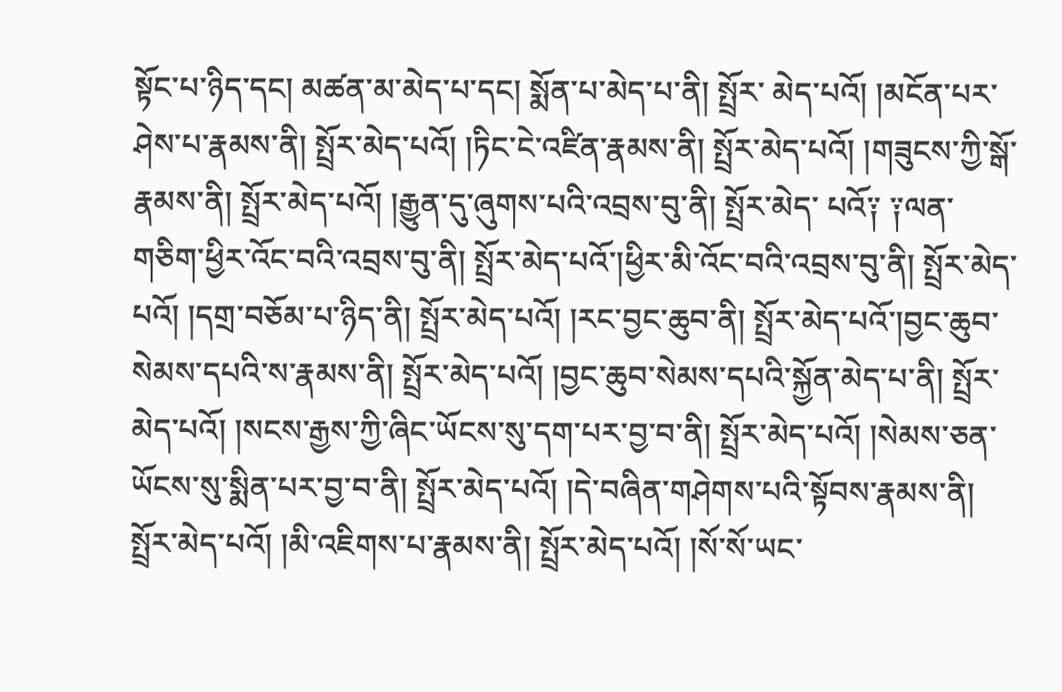སྟོང་པ་ཉིད་དང། མཚན་མ་མེད་པ་དང། སྨོན་པ་མེད་པ་ནི། སྤྲོར་ མེད་པའོ། །མངོན་པར་ཤེས་པ་རྣམས་ནི། སྤྲོར་མེད་པའོ། །ཏིང་ངེ་འཛིན་རྣམས་ནི། སྤྲོར་མེད་པའོ། །གཟུངས་ཀྱི་སྒོ་རྣམས་ནི། སྤྲོར་མེད་པའོ། །རྒྱུན་དུ་ཞུགས་པའི་འབྲས་བུ་ནི། སྤྲོར་མེད་ པའོ༑ ༑ལན་གཅིག་ཕྱིར་འོང་བའི་འབྲས་བུ་ནི། སྤྲོར་མེད་པའོ་།ཕྱིར་མི་འོང་བའི་འབྲས་བུ་ནི། སྤྲོར་མེད་པའོ། །དགྲ་བཅོམ་པ་ཉིད་ནི། སྤྲོར་མེད་པའོ། །རང་བྱང་ཆུབ་ནི། སྤྲོར་མེད་པའོ་།བྱང་ཆུབ་ སེམས་དཔའི་ས་རྣམས་ནི། སྤྲོར་མེད་པའོ། །བྱང་ཆུབ་སེམས་དཔའི་སྐྱོན་མེད་པ་ནི། སྤྲོར་མེད་པའོ། །སངས་རྒྱས་ཀྱི་ཞིང་ཡོངས་སུ་དག་པར་བྱ་བ་ནི། སྤྲོར་མེད་པའོ། །སེམས་ཅན་ ཡོངས་སུ་སྨིན་པར་བྱ་བ་ནི། སྤྲོར་མེད་པའོ། །དེ་བཞིན་གཤེགས་པའི་སྟོབས་རྣམས་ནི། སྤྲོར་མེད་པའོ། །མི་འཇིགས་པ་རྣམས་ནི། སྤྲོར་མེད་པའོ། །སོ་སོ་ཡང་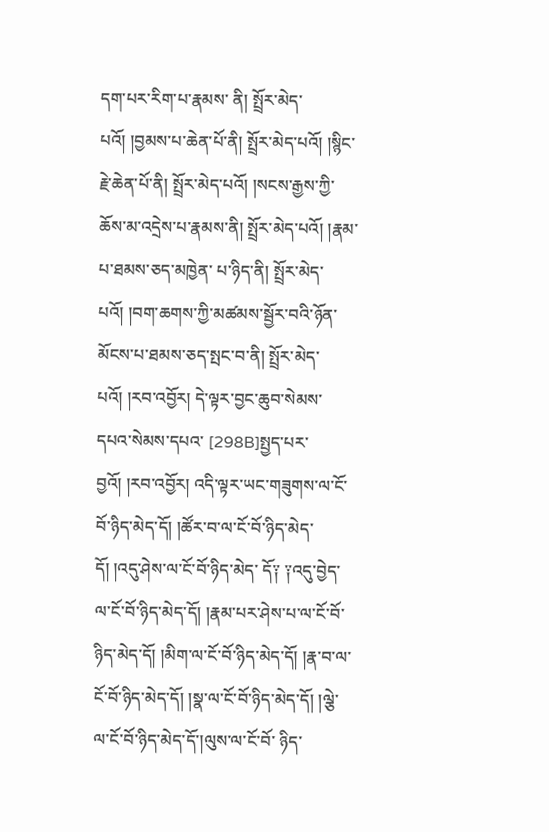དག་པར་རིག་པ་རྣམས་ ནི། སྤྲོར་མེད་པའོ། །བྱམས་པ་ཆེན་པོ་ནི། སྤྲོར་མེད་པའོ། །སྙིང་རྗེ་ཆེན་པོ་ནི། སྤྲོར་མེད་པའོ། །སངས་རྒྱས་ཀྱི་ཆོས་མ་འདྲེས་པ་རྣམས་ནི། སྤྲོར་མེད་པའོ། །རྣམ་པ་ཐམས་ཅད་མཁྱེན་ པ་ཉིད་ནི། སྤྲོར་མེད་པའོ། །བག་ཆགས་ཀྱི་མཚམས་སྦྱོར་བའི་ཉོན་མོངས་པ་ཐམས་ཅད་སྤང་བ་ནི། སྤྲོར་མེད་པའོ། །རབ་འབྱོར། དེ་ལྟར་བྱང་ཆུབ་སེམས་དཔའ་སེམས་དཔའ་ [298B]སྤྱད་པར་བྱའོ། །རབ་འབྱོར། འདི་ལྟར་ཡང་གཟུགས་ལ་ངོ་བོ་ཉིད་མེད་དོ། །ཚོར་བ་ལ་ངོ་བོ་ཉིད་མེད་དོ། །འདུ་ཤེས་ལ་ངོ་བོ་ཉིད་མེད་ དོ༑ ༑འདུ་བྱེད་ལ་ངོ་བོ་ཉིད་མེད་དོ། །རྣམ་པར་ཤེས་པ་ལ་ངོ་བོ་ཉིད་མེད་དོ། །མིག་ལ་ངོ་བོ་ཉིད་མེད་དོ། །རྣ་བ་ལ་ངོ་བོ་ཉིད་མེད་དོ། །སྣ་ལ་ངོ་བོ་ཉིད་མེད་དོ། །ལྕེ་ལ་ངོ་བོ་ཉིད་མེད་དོ་།ལུས་ལ་ངོ་བོ་ ཉིད་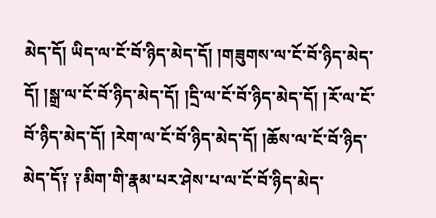མེད་དོ། ཡིད་ལ་ངོ་བོ་ཉིད་མེད་དོ། །གཟུགས་ལ་ངོ་བོ་ཉིད་མེད་དོ། །སྒྲ་ལ་ངོ་བོ་ཉིད་མེད་དོ། །དྲི་ལ་ངོ་བོ་ཉིད་མེད་དོ། །རོ་ལ་ངོ་བོ་ཉིད་མེད་དོ། །རེག་ལ་ངོ་བོ་ཉིད་མེད་དོ། །ཆོས་ལ་ངོ་བོ་ཉིད་ མེད་དོ༑ ༑མིག་གི་རྣམ་པར་ཤེས་པ་ལ་ངོ་བོ་ཉིད་མེད་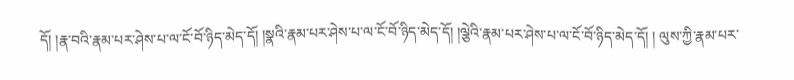དོ། །རྣ་བའི་རྣམ་པར་ཤེས་པ་ལ་ངོ་བོ་ཉིད་མེད་དོ། །སྣའི་རྣམ་པར་ཤེས་པ་ལ་ངོ་བོ་ཉིད་མེད་དོ། །ལྕེའི་རྣམ་པར་ཤེས་པ་ལ་ངོ་བོ་ཉིད་མེད་དོ། ། ལུས་ཀྱི་རྣམ་པར་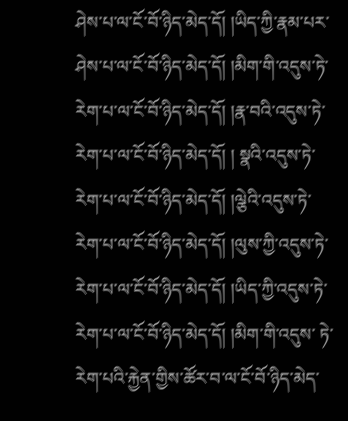ཤེས་པ་ལ་ངོ་བོ་ཉིད་མེད་དོ། །ཡིད་ཀྱི་རྣམ་པར་ཤེས་པ་ལ་ངོ་བོ་ཉིད་མེད་དོ། །མིག་གི་འདུས་ཏེ་རེག་པ་ལ་ངོ་བོ་ཉིད་མེད་དོ། །རྣ་བའི་འདུས་ཏེ་རེག་པ་ལ་ངོ་བོ་ཉིད་མེད་དོ། ། སྣའི་འདུས་ཏེ་རེག་པ་ལ་ངོ་བོ་ཉིད་མེད་དོ། །ལྕེའི་འདུས་ཏེ་རེག་པ་ལ་ངོ་བོ་ཉིད་མེད་དོ། །ལུས་ཀྱི་འདུས་ཏེ་རེག་པ་ལ་ངོ་བོ་ཉིད་མེད་དོ། །ཡིད་ཀྱི་འདུས་ཏེ་རེག་པ་ལ་ངོ་བོ་ཉིད་མེད་དོ། །མིག་གི་འདུས་ ཏེ་རེག་པའི་རྐྱེན་གྱིས་ཚོར་བ་ལ་ངོ་བོ་ཉིད་མེད་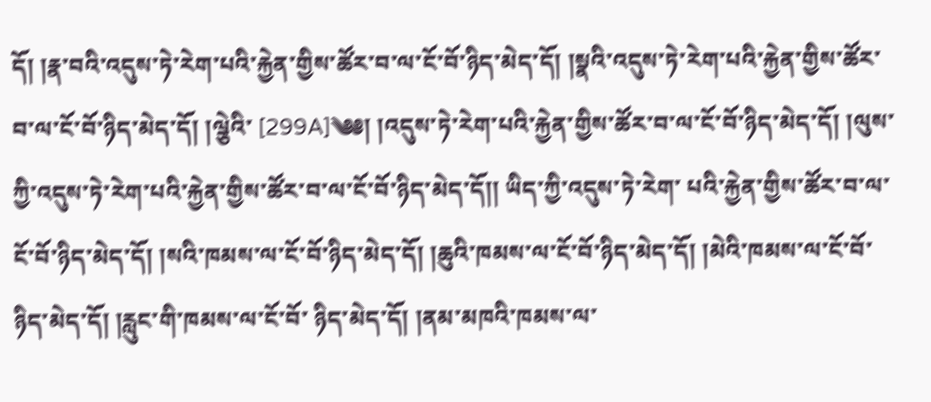དོ། །རྣ་བའི་འདུས་ཏེ་རེག་པའི་རྐྱེན་གྱིས་ཚོར་བ་ལ་ངོ་བོ་ཉིད་མེད་དོ། །སྣའི་འདུས་ཏེ་རེག་པའི་རྐྱེན་གྱིས་ཚོར་བ་ལ་ངོ་བོ་ཉིད་མེད་དོ། །ལྕེའི་ [299A]༄༅། །འདུས་ཏེ་རེག་པའི་རྐྱེན་གྱིས་ཚོར་བ་ལ་ངོ་བོ་ཉིད་མེད་དོ། །ལུས་ཀྱི་འདུས་ཏེ་རེག་པའི་རྐྱེན་གྱིས་ཚོར་བ་ལ་ངོ་བོ་ཉིད་མེད་དོ།། ཡིད་ཀྱི་འདུས་ཏེ་རེག་ པའི་རྐྱེན་གྱིས་ཚོར་བ་ལ་ངོ་བོ་ཉིད་མེད་དོ། །སའི་ཁམས་ལ་ངོ་བོ་ཉིད་མེད་དོ། །ཆུའི་ཁམས་ལ་ངོ་བོ་ཉིད་མེད་དོ། །མེའི་ཁམས་ལ་ངོ་བོ་ཉིད་མེད་དོ། །རླུང་གི་ཁམས་ལ་ངོ་བོ་ ཉིད་མེད་དོ། །ནམ་མཁའི་ཁམས་ལ་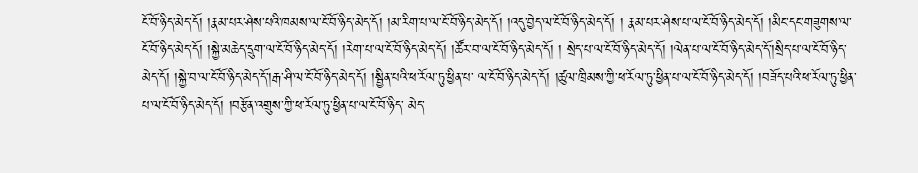ངོ་བོ་ཉིད་མེད་དོ། །རྣམ་པར་ཤེས་པའི་ཁམས་ལ་ངོ་བོ་ཉིད་མེད་དོ། །མ་རིག་པ་ལ་ངོ་བོ་ཉིད་མེད་དོ། །འདུ་བྱེད་ལ་ངོ་བོ་ཉིད་མེད་དོ། ། རྣམ་པར་ཤེས་པ་ལ་ངོ་བོ་ཉིད་མེད་དོ། །མིང་དང་གཟུགས་ལ་ངོ་བོ་ཉིད་མེད་དོ། །སྐྱེ་མཆེད་དྲུག་ལ་ངོ་བོ་ཉིད་མེད་དོ། །རེག་པ་ལ་ངོ་བོ་ཉིད་མེད་དོ། །ཚོར་བ་ལ་ངོ་བོ་ཉིད་མེད་དོ། ། སྲེད་པ་ལ་ངོ་བོ་ཉིད་མེད་དོ། །ལེན་པ་ལ་ངོ་བོ་ཉིད་མེད་དོ་།སྲིད་པ་ལ་ངོ་བོ་ཉིད་མེད་དོ། །སྐྱེ་བ་ལ་ངོ་བོ་ཉིད་མེད་དོ་།རྒ་ཤི་ལ་ངོ་བོ་ཉིད་མེད་དོ། །སྦྱིན་པའི་ཕ་རོལ་ཏུ་ཕྱིན་པ་ ལ་ངོ་བོ་ཉིད་མེད་དོ། །ཚུལ་ཁྲིམས་ཀྱི་ཕ་རོལ་ཏུ་ཕྱིན་པ་ལ་ངོ་བོ་ཉིད་མེད་དོ། །བཟོད་པའི་ཕ་རོལ་ཏུ་ཕྱིན་པ་ལ་ངོ་བོ་ཉིད་མེད་དོ། །བརྩོན་འགྲུས་ཀྱི་ཕ་རོལ་ཏུ་ཕྱིན་པ་ལ་ངོ་བོ་ཉིད་ མེད་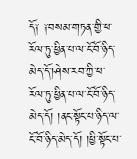དོ༑ ༑བསམ་གཏན་གྱི་ཕ་རོལ་ཏུ་ཕྱིན་པ་ལ་ངོ་བོ་ཉིད་མེད་དོ་།ཤེས་རབ་ཀྱི་ཕ་རོལ་ཏུ་ཕྱིན་པ་ལ་ངོ་བོ་ཉིད་མེད་དོ། །ནང་སྟོང་པ་ཉིད་ལ་ངོ་བོ་ཉིད་མེད་དོ། །ཕྱི་སྟོང་པ་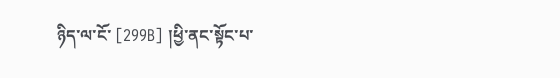ཉིད་ལ་ངོ་ [299B] །ཕྱི་ནང་སྟོང་པ་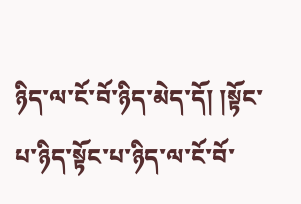ཉིད་ལ་ངོ་བོ་ཉིད་མེད་དོ། །སྟོང་པ་ཉིད་སྟོང་པ་ཉིད་ལ་ངོ་བོ་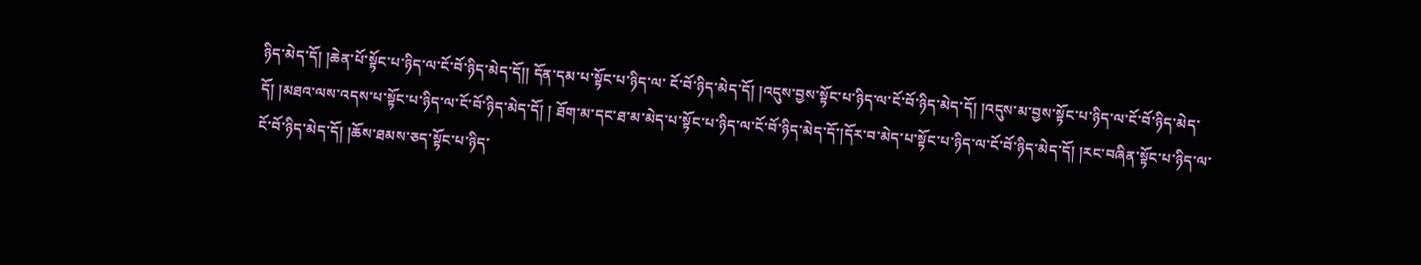ཉིད་མེད་དོ། །ཆེན་པོ་སྟོང་པ་ཉིད་ལ་ངོ་བོ་ཉིད་མེད་དོ།། དོན་དམ་པ་སྟོང་པ་ཉིད་ལ་ ངོ་བོ་ཉིད་མེད་དོ། །འདུས་བྱས་སྟོང་པ་ཉིད་ལ་ངོ་བོ་ཉིད་མེད་དོ། །འདུས་མ་བྱས་སྟོང་པ་ཉིད་ལ་ངོ་བོ་ཉིད་མེད་དོ། །མཐའ་ལས་འདས་པ་སྟོང་པ་ཉིད་ལ་ངོ་བོ་ཉིད་མེད་དོ། ། ཐོག་མ་དང་ཐ་མ་མེད་པ་སྟོང་པ་ཉིད་ལ་ངོ་བོ་ཉིད་མེད་དོ་།དོར་བ་མེད་པ་སྟོང་པ་ཉིད་ལ་ངོ་བོ་ཉིད་མེད་དོ། །རང་བཞིན་སྟོང་པ་ཉིད་ལ་ངོ་བོ་ཉིད་མེད་དོ། །ཆོས་ཐམས་ཅད་སྟོང་པ་ཉིད་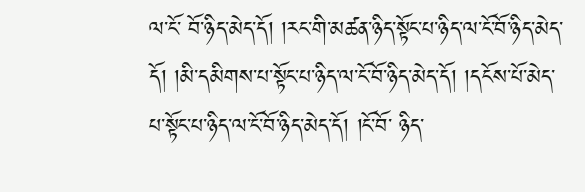ལ་ངོ་ བོ་ཉིད་མེད་དོ། །རང་གི་མཚན་ཉིད་སྟོང་པ་ཉིད་ལ་ངོ་བོ་ཉིད་མེད་དོ། །མི་དམིགས་པ་སྟོང་པ་ཉིད་ལ་ངོ་བོ་ཉིད་མེད་དོ། །དངོས་པོ་མེད་པ་སྟོང་པ་ཉིད་ལ་ངོ་བོ་ཉིད་མེད་དོ། །ངོ་བོ་ ཉིད་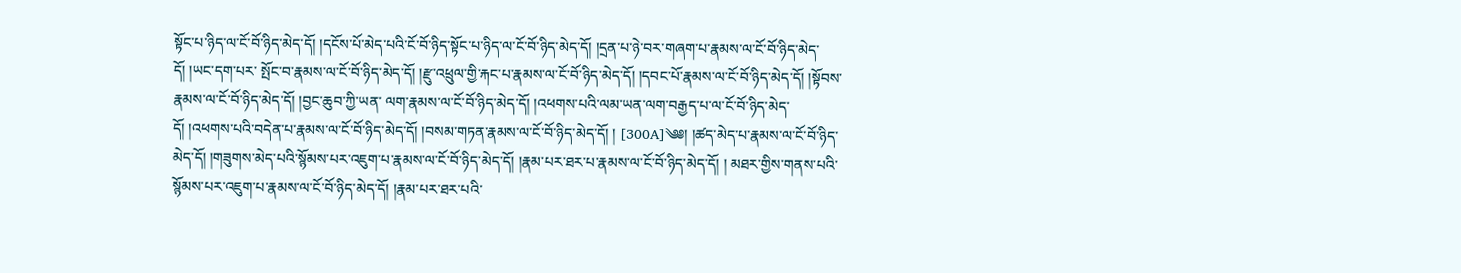སྟོང་པ་ཉིད་ལ་ངོ་བོ་ཉིད་མེད་དོ། །དངོས་པོ་མེད་པའི་ངོ་བོ་ཉིད་སྟོང་པ་ཉིད་ལ་ངོ་བོ་ཉིད་མེད་དོ། །དྲན་པ་ཉེ་བར་གཞག་པ་རྣམས་ལ་ངོ་བོ་ཉིད་མེད་དོ། །ཡང་དག་པར་ སྤོང་བ་རྣམས་ལ་ངོ་བོ་ཉིད་མེད་དོ། །རྫུ་འཕྲུལ་གྱི་རྐང་པ་རྣམས་ལ་ངོ་བོ་ཉིད་མེད་དོ། །དབང་པོ་རྣམས་ལ་ངོ་བོ་ཉིད་མེད་དོ། །སྟོབས་རྣམས་ལ་ངོ་བོ་ཉིད་མེད་དོ། །བྱང་ཆུབ་ཀྱི་ཡན་ ལག་རྣམས་ལ་ངོ་བོ་ཉིད་མེད་དོ། །འཕགས་པའི་ལམ་ཡན་ལག་བརྒྱད་པ་ལ་ངོ་བོ་ཉིད་མེད་དོ། །འཕགས་པའི་བདེན་པ་རྣམས་ལ་ངོ་བོ་ཉིད་མེད་དོ། །བསམ་གཏན་རྣམས་ལ་ངོ་བོ་ཉིད་མེད་དོ། ། [300A]༄༅། །ཚད་མེད་པ་རྣམས་ལ་ངོ་བོ་ཉིད་མེད་དོ། །གཟུགས་མེད་པའི་སྙོམས་པར་འཇུག་པ་རྣམས་ལ་ངོ་བོ་ཉིད་མེད་དོ། །རྣམ་པར་ཐར་པ་རྣམས་ལ་ངོ་བོ་ཉིད་མེད་དོ། ། མཐར་གྱིས་གནས་པའི་སྙོམས་པར་འཇུག་པ་རྣམས་ལ་ངོ་བོ་ཉིད་མེད་དོ། །རྣམ་པར་ཐར་པའི་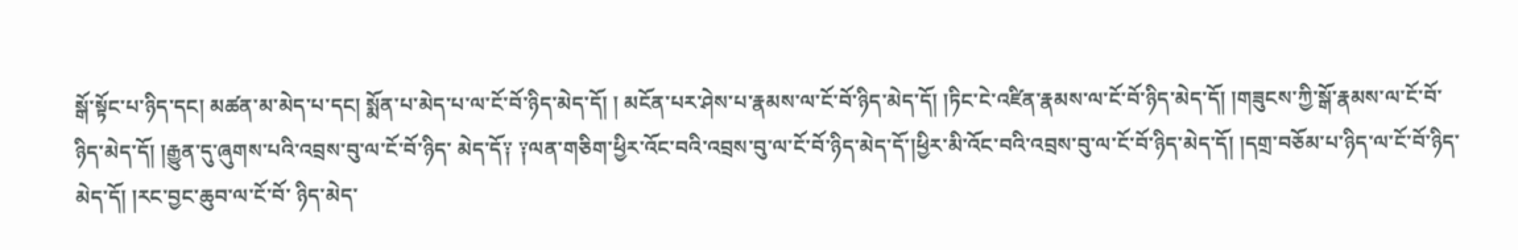སྒོ་སྟོང་པ་ཉིད་དང། མཚན་མ་མེད་པ་དང། སྨོན་པ་མེད་པ་ལ་ངོ་བོ་ཉིད་མེད་དོ། ། མངོན་པར་ཤེས་པ་རྣམས་ལ་ངོ་བོ་ཉིད་མེད་དོ། །ཏིང་ངེ་འཛིན་རྣམས་ལ་ངོ་བོ་ཉིད་མེད་དོ། །གཟུངས་ཀྱི་སྒོ་རྣམས་ལ་ངོ་བོ་ཉིད་མེད་དོ། །རྒྱུན་དུ་ཞུགས་པའི་འབྲས་བུ་ལ་ངོ་བོ་ཉིད་ མེད་དོ༑ ༑ལན་གཅིག་ཕྱིར་འོང་བའི་འབྲས་བུ་ལ་ངོ་བོ་ཉིད་མེད་དོ་།ཕྱིར་མི་འོང་བའི་འབྲས་བུ་ལ་ངོ་བོ་ཉིད་མེད་དོ། །དགྲ་བཅོམ་པ་ཉིད་ལ་ངོ་བོ་ཉིད་མེད་དོ། །རང་བྱང་ཆུབ་ལ་ངོ་བོ་ ཉིད་མེད་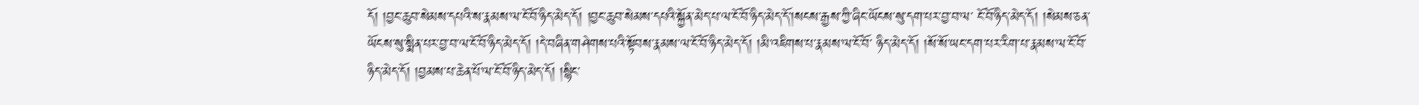དོ། །བྱང་ཆུབ་སེམས་དཔའི་ས་རྣམས་ལ་ངོ་བོ་ཉིད་མེད་དོ། །བྱང་ཆུབ་སེམས་དཔའི་སྐྱོན་མེད་པ་ལ་ངོ་བོ་ཉིད་མེད་དོ་།སངས་རྒྱས་ཀྱི་ཞིང་ཡོངས་སུ་དག་པར་བྱ་བ་ལ་ ངོ་བོ་ཉིད་མེད་དོ། །སེམས་ཅན་ཡོངས་སུ་སྨིན་པར་བྱ་བ་ལ་ངོ་བོ་ཉིད་མེད་དོ། །དེ་བཞིན་གཤེགས་པའི་སྟོབས་རྣམས་ལ་ངོ་བོ་ཉིད་མེད་དོ། །མི་འཇིགས་པ་རྣམས་ལ་ངོ་བོ་ ཉིད་མེད་དོ། །སོ་སོ་ཡང་དག་པར་རིག་པ་རྣམས་ལ་ངོ་བོ་ཉིད་མེད་དོ། །བྱམས་པ་ཆེན་པོ་ལ་ངོ་བོ་ཉིད་མེད་དོ། །སྙིང་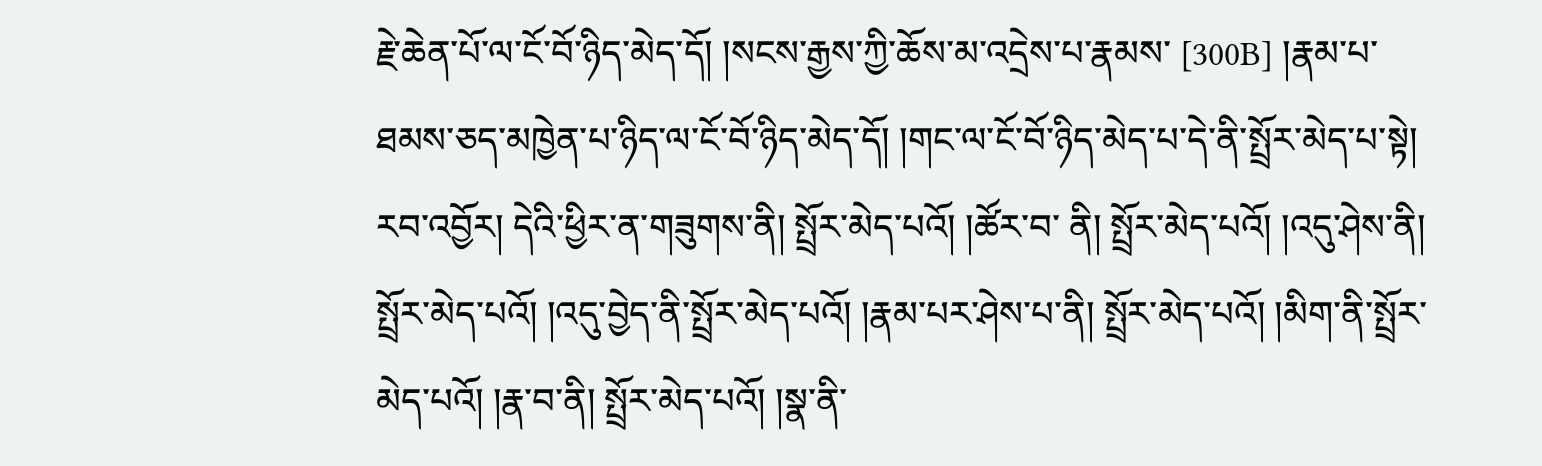རྗེ་ཆེན་པོ་ལ་ངོ་བོ་ཉིད་མེད་དོ། །སངས་རྒྱས་ཀྱི་ཆོས་མ་འདྲེས་པ་རྣམས་ [300B] །རྣམ་པ་ཐམས་ཅད་མཁྱེན་པ་ཉིད་ལ་ངོ་བོ་ཉིད་མེད་དོ། །གང་ལ་ངོ་བོ་ཉིད་མེད་པ་དེ་ནི་སྤྲོར་མེད་པ་སྟེ། རབ་འབྱོར། དེའི་ཕྱིར་ན་གཟུགས་ནི། སྤྲོར་མེད་པའོ། །ཚོར་བ་ ནི། སྤྲོར་མེད་པའོ། །འདུ་ཤེས་ནི། སྤྲོར་མེད་པའོ། །འདུ་བྱེད་ནི་སྤྲོར་མེད་པའོ། །རྣམ་པར་ཤེས་པ་ནི། སྤྲོར་མེད་པའོ། །མིག་ནི་སྤྲོར་མེད་པའོ། །རྣ་བ་ནི། སྤྲོར་མེད་པའོ། །སྣ་ནི་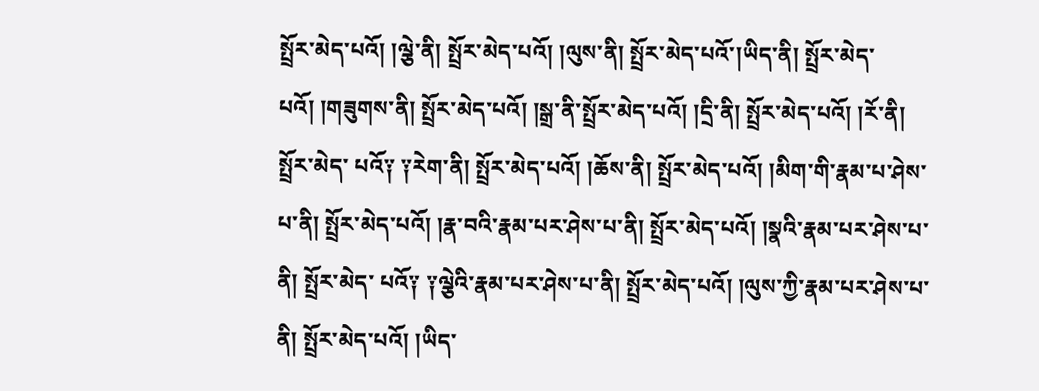སྤྲོར་མེད་པའོ། །ལྕེ་ནི། སྤྲོར་མེད་པའོ། །ལུས་ནི། སྤྲོར་མེད་པའོ་།ཡིད་ནི། སྤྲོར་མེད་པའོ། །གཟུགས་ནི། སྤྲོར་མེད་པའོ། །སྒྲ་ནི་སྤྲོར་མེད་པའོ། །དྲི་ནི། སྤྲོར་མེད་པའོ། །རོ་ནི། སྤྲོར་མེད་ པའོ༑ ༑རེག་ནི། སྤྲོར་མེད་པའོ། །ཆོས་ནི། སྤྲོར་མེད་པའོ། །མིག་གི་རྣམ་པ་ཤེས་པ་ནི། སྤྲོར་མེད་པའོ། །རྣ་བའི་རྣམ་པར་ཤེས་པ་ནི། སྤྲོར་མེད་པའོ། །སྣའི་རྣམ་པར་ཤེས་པ་ནི། སྤྲོར་མེད་ པའོ༑ ༑ལྕེའི་རྣམ་པར་ཤེས་པ་ནི། སྤྲོར་མེད་པའོ། །ལུས་ཀྱི་རྣམ་པར་ཤེས་པ་ནི། སྤྲོར་མེད་པའོ། །ཡིད་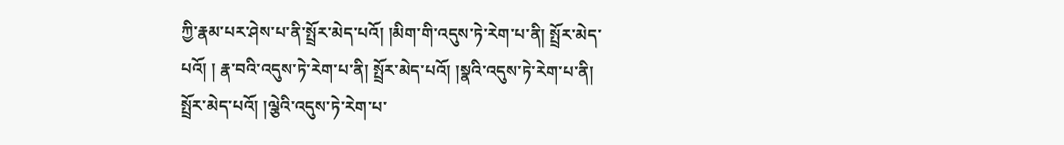ཀྱི་རྣམ་པར་ཤེས་པ་ནི་སྤྲོར་མེད་པའོ། །མིག་གི་འདུས་ཏེ་རེག་པ་ནི། སྤྲོར་མེད་པའོ། ། རྣ་བའི་འདུས་ཏེ་རེག་པ་ནི། སྤྲོར་མེད་པའོ། །སྣའི་འདུས་ཏེ་རེག་པ་ནི། སྤྲོར་མེད་པའོ། །ལྕེའི་འདུས་ཏེ་རེག་པ་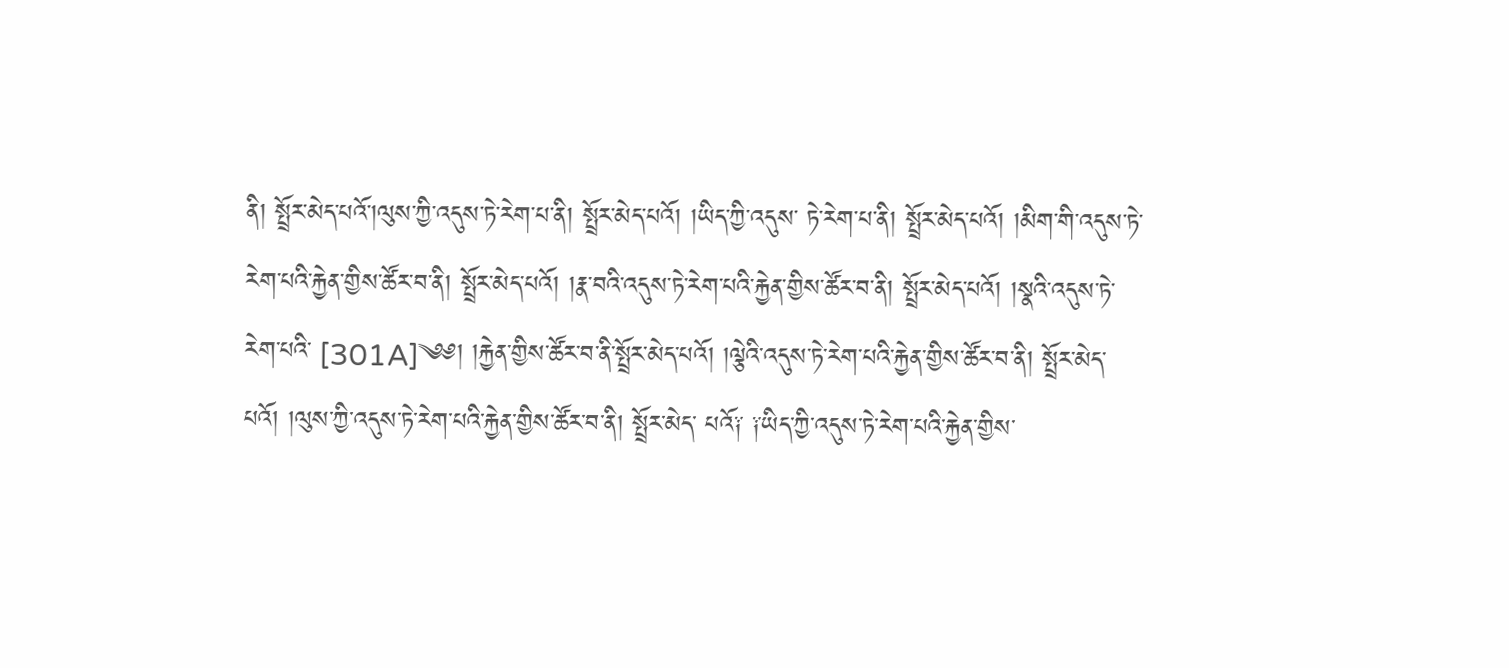ནི། སྤྲོར་མེད་པའོ་།ལུས་ཀྱི་འདུས་ཏེ་རེག་པ་ནི། སྤྲོར་མེད་པའོ། །ཡིད་ཀྱི་འདུས་ ཏེ་རེག་པ་ནི། སྤྲོར་མེད་པའོ། །མིག་གི་འདུས་ཏེ་རེག་པའི་རྐྱེན་གྱིས་ཚོར་བ་ནི། སྤྲོར་མེད་པའོ། །རྣ་བའི་འདུས་ཏེ་རེག་པའི་རྐྱེན་གྱིས་ཚོར་བ་ནི། སྤྲོར་མེད་པའོ། །སྣའི་འདུས་ཏེ་རེག་པའི་ [301A]༄༅། །རྐྱེན་གྱིས་ཚོར་བ་ནི་སྤྲོར་མེད་པའོ། །ལྕེའི་འདུས་ཏེ་རེག་པའི་རྐྱེན་གྱིས་ཚོར་བ་ནི། སྤྲོར་མེད་པའོ། །ལུས་ཀྱི་འདུས་ཏེ་རེག་པའི་རྐྱེན་གྱིས་ཚོར་བ་ནི། སྤྲོར་མེད་ པའོ༑ ༑ཡིད་ཀྱི་འདུས་ཏེ་རེག་པའི་རྐྱེན་གྱིས་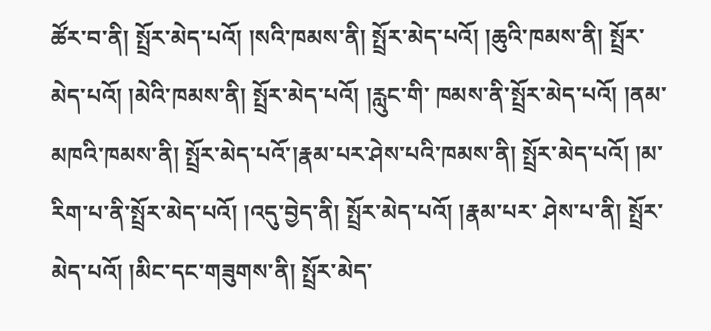ཚོར་བ་ནི། སྤྲོར་མེད་པའོ། །སའི་ཁམས་ནི། སྤྲོར་མེད་པའོ། །ཆུའི་ཁམས་ནི། སྤྲོར་མེད་པའོ། །མེའི་ཁམས་ནི། སྤྲོར་མེད་པའོ། །རླུང་གི་ ཁམས་ནི་སྤྲོར་མེད་པའོ། །ནམ་མཁའི་ཁམས་ནི། སྤྲོར་མེད་པའོ་།རྣམ་པར་ཤེས་པའི་ཁམས་ནི། སྤྲོར་མེད་པའོ། །མ་རིག་པ་ནི་སྤྲོར་མེད་པའོ། །འདུ་བྱེད་ནི། སྤྲོར་མེད་པའོ། །རྣམ་པར་ ཤེས་པ་ནི། སྤྲོར་མེད་པའོ། །མིང་དང་གཟུགས་ནི། སྤྲོར་མེད་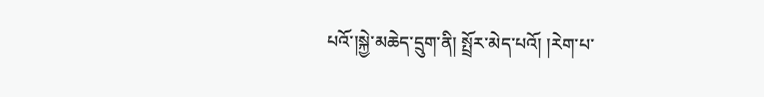པའོ་།སྐྱེ་མཆེད་དྲུག་ནི། སྤྲོར་མེད་པའོ། །རེག་པ་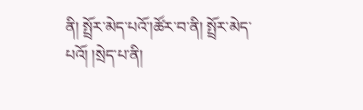ནི། སྤྲོར་མེད་པའོ་།ཚོར་བ་ནི། སྤྲོར་མེད་པའོ། །སྲེད་པ་ནི།